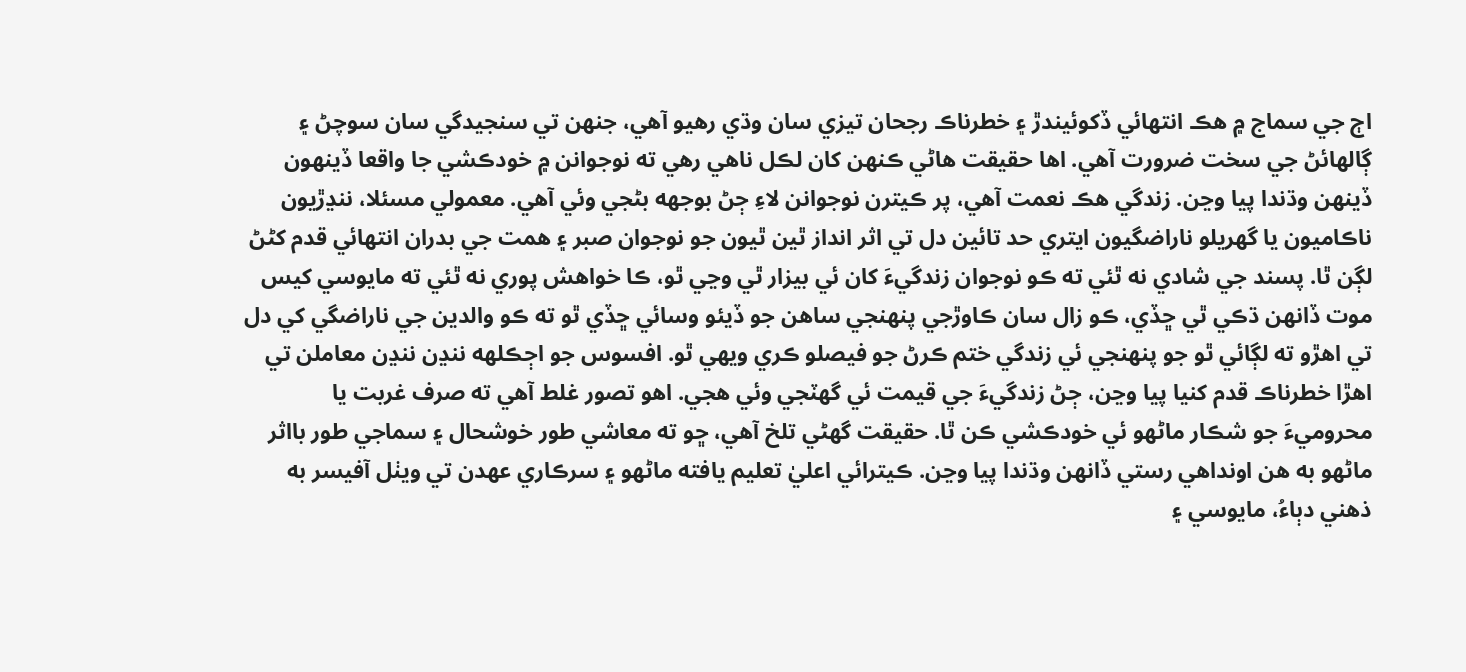اڄ جي سماج ۾ هڪ انتهائي ڏکوئيندڙ ۽ خطرناڪ رجحان تيزي سان وڌي رهيو آهي، جنهن تي سنجيدگي سان سوچڻ ۽ ڳالهائڻ جي سخت ضرورت آهي. اها حقيقت هاڻي ڪنهن کان لڪل ناهي رهي ته نوجوانن ۾ خودڪشي جا واقعا ڏينهون ڏينهن وڌندا پيا وڃن. زندگي هڪ نعمت آهي، پر ڪيترن نوجوانن لاءِ ڄڻ بوجھه بڻجي وئي آهي. معمولي مسئلا، ننڍڙيون ناڪاميون يا گهريلو ناراضگيون ايتري حد تائين دل تي اثر انداز ٿين ٿيون جو نوجوان صبر ۽ همت جي بدران انتهائي قدم کڻڻ لڳن ٿا. پسند جي شادي نه ٿئي ته ڪو نوجوان زندگيءَ کان ئي بيزار ٿي وڃي ٿو، ڪا خواهش پوري نه ٿئي ته مايوسي کيس موت ڏانهن ڌڪي ٿي ڇڏي، ڪو زال سان ڪاوڙجي پنهنجي ساهن جو ڏيئو وسائي ڇڏي ٿو ته ڪو والدين جي ناراضگي کي دل تي اهڙو ته لڳائي ٿو جو پنهنجي ئي زندگي ختم ڪرڻ جو فيصلو ڪري ويهي ٿو. افسوس جو اڄڪلهه ننڍن ننڍن معاملن تي اهڙا خطرناڪ قدم کنيا پيا وڃن، ڄڻ زندگيءَ جي قيمت ئي گهٽجي وئي هجي. اهو تصور غلط آهي ته صرف غربت يا محروميءَ جو شڪار ماڻهو ئي خودڪشي ڪن ٿا. حقيقت گهڻي تلخ آهي، ڇو ته معاشي طور خوشحال ۽ سماجي طور بااثر ماڻهو به هن اونداهي رستي ڏانهن وڌندا پيا وڃن. ڪيترائي اعليٰ تعليم يافته ماڻهو ۽ سرڪاري عهدن تي ويٺل آفيسر به ذهني دٻاءُ، مايوسي ۽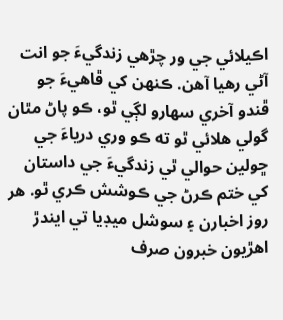اڪيلائي جي ور چڙهي زندگيءَ جو انت آڻي رهيا آهن. ڪنهن کي ڦاهيءَ جو ڦندو آخري سهارو لڳي ٿو، ڪو پاڻ مٿان گولي هلائي ٿو ته ڪو وري درياءَ جي ڇولين حوالي ٿي زندگيءَ جي داستان کي ختم ڪرڻ جي ڪوشش ڪري ٿو. هر روز اخبارن ۽ سوشل ميڊيا تي ايندڙ اهڙيون خبرون صرف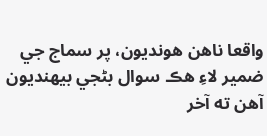واقعا ناهن هونديون، پر سماج جي ضمير لاءِ هڪ سوال بڻجي بيهنديون آهن ته آخر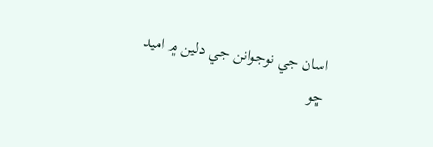اسان جي نوجوانن جي دلين ۾ اميد ڇو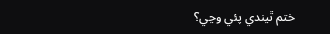ختم ٿيندي پئي وڃي؟